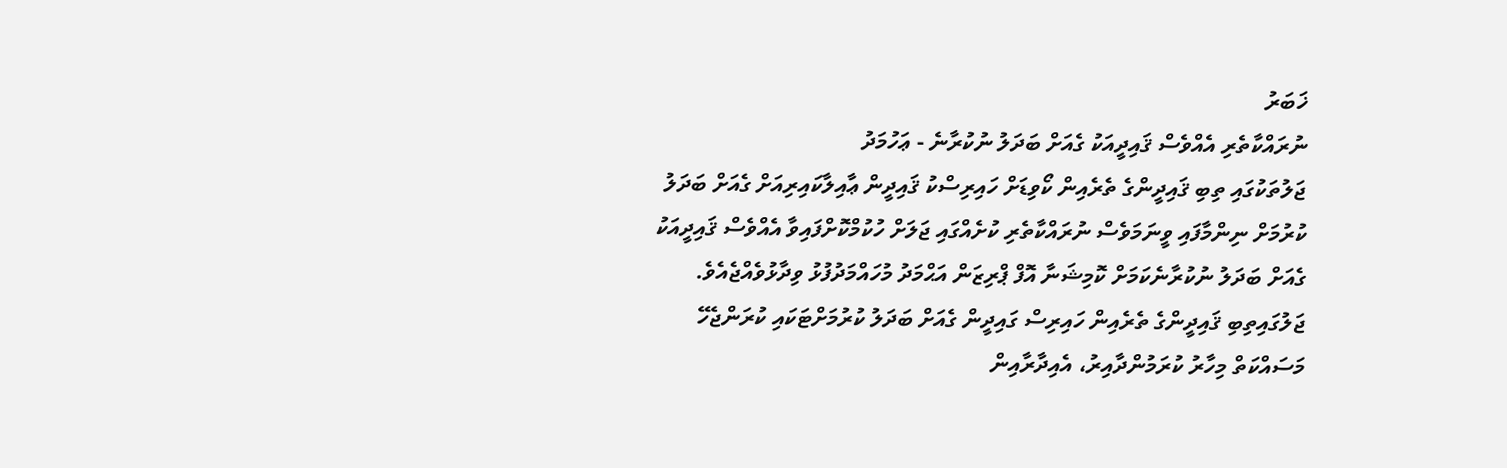ޚަބަރު
ނުރައްކާތެރި އެއްވެސް ޤައިދީއަކު ގެއަށް ބަދަލު ނުކުރާނެ - ޢަހުމަދު
ޖަލުތަކުގައި ތިބި ޤައިދީންގެ ތެރެއިން ކޯވިޑަށް ހައިރިސްކު ޤައިދީން ޢާއިލާކައިރިއަށް ގެއަށް ބަދަލު ކުރުމަށް ނިންމާފައި ވީނަމަވެސް ނުރައްކާތެރި ކުށެއްގައި ޖަލަށް ހުކުމްކޮށްފައިވާ އެއްވެސް ޤައިދީއަކު ގެއަށް ބަދަލު ނުކުރާނެކަމަށް ކޮމިޝަނާ އޮފް ޕްރިޒަން އަޙްމަދު މުހައްމަދުފުޅު ވިދާޅުވެއްޖެއެވެ.
ޖަލުގައިތިބި ޤައިދީންގެ ތެރެއިން ހައިރިސް ގައިދީން ގެއަށް ބަދަލު ކުރުމަށްޓަކައި ކުރަންޖެހޭ މަސައްކަތް މިހާރު ކުރަމުންދާއިރު، އެއިދާރާއިން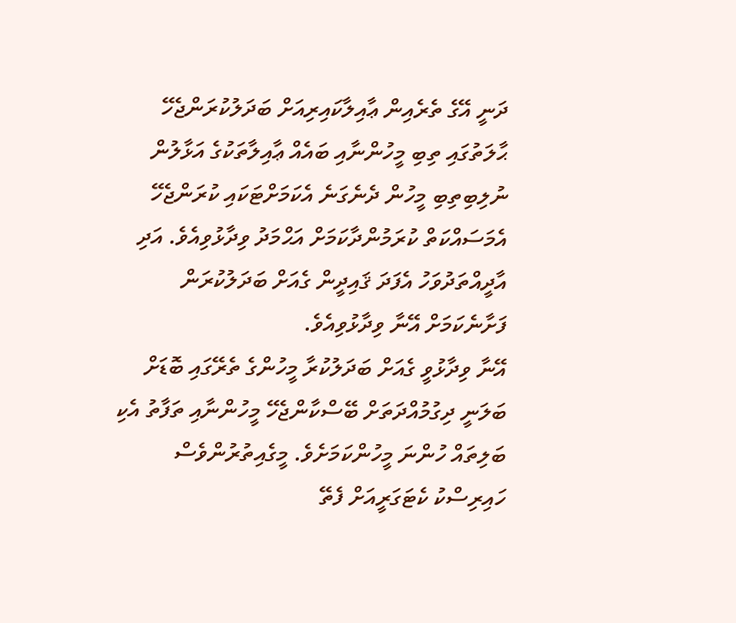ދަނީ އޭގެ ތެރެއިން ޢާއިލާކައިރިއަށް ބަދަލުކުރަންޖެހޭ ޙާލަތުގައި ތިބި މީހުންނާއި ބައެއް ޢާއިލާތަކުގެ އަޅާލުން ނުލިބިތިބި މީހުން ދެނެގަނެ އެކަމަށްޓަކައި ކުރަންޖެހޭ އެމަސައްކަތް ކުރަމުންދާކަމަށް އަޙްމަދު ވިދާޅުވިއެވެ. އަދި އާދީއްތަދުވަހު އެފަދަ ޤައިދީން ގެއަށް ބަދަލުކުރަން ފަށާނެކަމަށް އޭނާ ވިދާޅުވިއެވެ.
އޭނާ ވިދާޅުވީ ގެއަށް ބަދަލުކުރާ މީހުންގެ ތެރޭގައި ބޮޑަށް ބަލަނީ ދިގުމުއްދަތަށް ބޭސްކާންޖެހޭ މީހުންނާއި ތަފާތު އެކި ބަލިތައް ހުންނަ މީހުންކަމަށެވެ. މީގެއިތުރުންވެސް ހައިރިސްކު ކެޓަގަރީއަށް ފެތޭ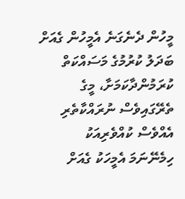މީހުން ދެނެގަނެ އެމީހުން ގެއަށް ބަދަލު ކުރުމުގެ މަސައްކަތް ކުރަމުންދާކަމަށާ، މީގެ ތެރޭގައިވެސް ނުރައްކާތެރި އެއްވެސް ކުއްވެރިއަކު ހިމެނޭނަމަ އެމީހަކު ގެއަށް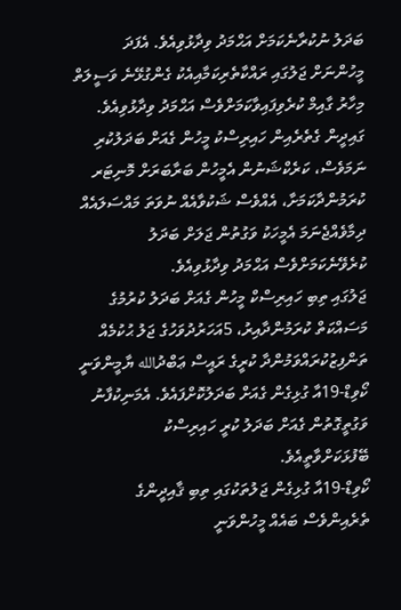ބަދަލު ނުކުރާނެކަމަށް އަޙްމަދު ވިދާޅުވިއެވެ. އެފަދަ މީހުންނަށް ޖަލުގައި ރައްކާތެރިކަމާއިއެކު ގެންގުޅޭނެ ވަސީލަތް މިހާރު ގާއިމް ކުރެވިފައިވާކަމަށްވެސް އަޙްމަދު ވިދާޅުވިއެވެ.
ގައިދީން ގެތެރެއިން ހައިރިސްކު މީހުން ގެއަށް ބަދަލުކުރި ނަމަވެސް، ކަރެކްޝަނުން އެމީހުން ބަރާބަރަށް މޮނިޓަރ ކުރަމުންދާކަމަށާ، އެއްވެސް ޝަކުވާއެއް ނުވަތަ މައްސަލައެއް ދިމާވެއްޖެނަމަ އެމީހަކު ވަގުތުން ޖަލަށް ބަދަލު ކުރެވޭނެކަމަށްވެސް އަޙްމަދު ވިދާޅުވިއެވެ.
ޖަލުގައި ތިބި ހައިރިސްކް މީހުން ގެއަށް ބަދަލު ކުރުމުގެ މަސައްކަތް ކުރަމުންދާއިރު، 5އަހަރުދުވަހުގެ ޖަލު ޙުކުމެއް ތަންފިޒުކުރައްވަމުންދާ ކުރީގެ ރައީސް ޢަބްދުالله ޔާމީންވަނީ ކޯވިޑް-19އާ ގުޅިގެން ގެއަށް ބަދަލުކޮށްފައެވެ. އެމަނިކުފާނު ވަގުތީގޮތުން ގެއަށް ބަދަލު ކުރީ ހައިރިސްކު ބޭފުޅަކަށްވާތީއެވެ.
ކޯވިޑް-19އާ ގުޅިގެން ޖަލުތަކުގައި ތިބި ޤާއިދީންގެ ތެރެއިންވެސް ބައެއް މީހުންވަނީ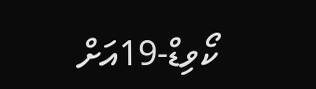ކޯވިޑް-19އަށް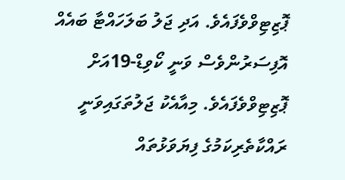ޕޮޒިޓިވްވެފައެވެ. އަދި ޖަލު ބަލަހައްޓާ ބައެއް އޮފިސަރުންވެސް ވަނީ ކޯވިޑް-19އަށް ޕޮޒިޓިވްވެފައެވެ. މިއާއެކު ޖަލުތަގައިވަނީ ރައްކާތެރިކަމުގެ ފިޔަވަޅުތައް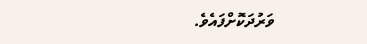ވަރުދަކޮށްފައެވެ.